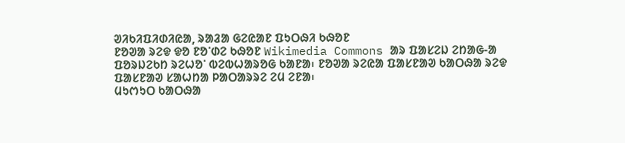ᱣᱤᱠᱤᱯᱤᱰᱤᱭᱟ, ᱨᱟᱲᱟ ᱜᱮᱭᱟᱱ ᱯᱩᱛᱷᱤ ᱠᱷᱚᱱ
ᱱᱚᱣᱟ ᱨᱮᱫ ᱫᱚ ᱱᱚᱸᱰᱮ ᱠᱷᱚᱱ Wikimedia Commons ᱟᱨ ᱯᱟᱥᱮᱡ ᱮᱴᱟᱜ-ᱟ ᱯᱚᱨᱡᱮᱠᱴ ᱨᱮᱦᱚᱸ ᱵᱮᱵᱦᱟᱨᱚᱜ ᱠᱟᱱᱟ᱾ ᱱᱚᱣᱟ ᱨᱮᱭᱟ ᱯᱟᱥᱱᱟᱣ ᱠᱟᱛᱷᱟ ᱨᱮᱫ ᱯᱟᱥᱱᱟᱣ ᱥᱟᱦᱴᱟ ᱞᱟᱛᱟᱨᱨᱮ ᱮᱢ ᱮᱱᱟ᱾
ᱢᱩᱬᱩᱛ ᱠᱟᱛᱷᱟ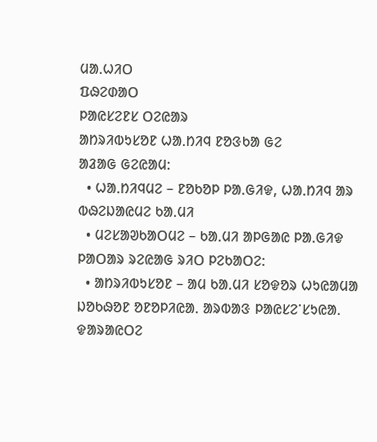ᱢᱟᱹᱦᱤᱛ
ᱯᱷᱮᱰᱟᱛ
ᱞᱟᱭᱥᱮᱱᱥ ᱛᱮᱭᱟᱨ
ᱟᱴᱨᱤᱵᱩᱥᱚᱱ ᱦᱟᱹᱴᱤᱧ ᱱᱚᱝᱠᱟ ᱜᱮ
ᱟᱲᱟᱜ ᱜᱮᱭᱟᱢ:
  • ᱦᱟᱹᱴᱤᱧᱢᱮ – ᱱᱚᱠᱚᱞ ᱞᱟᱹᱜᱤᱫ, ᱦᱟᱹᱴᱤᱧ ᱟᱨ ᱵᱷᱮᱡᱟᱭᱢᱮ ᱠᱟᱹᱢᱤ
  • ᱢᱮᱥᱟᱣᱠᱟᱛᱢᱮ – ᱠᱟᱹᱢᱤ ᱟᱞᱜᱟᱭ ᱞᱟᱹᱜᱤᱫ
ᱞᱟᱛᱟᱨ ᱨᱮᱭᱟᱜ ᱨᱤᱛ ᱞᱮᱠᱟᱛᱮ:
  • ᱟᱴᱨᱤᱵᱩᱥᱚᱱ – ᱟᱢ ᱠᱟᱹᱢᱤ ᱥᱚᱫᱚᱨ ᱦᱩᱭᱟᱢᱟ ᱡᱚᱠᱷᱚᱱ ᱚᱱᱚᱞᱤᱭᱟᱹ ᱟᱨᱵᱟᱝ ᱞᱟᱭᱥᱮᱸᱥᱩᱭᱟᱹ ᱫᱟᱨᱟᱭᱛᱮ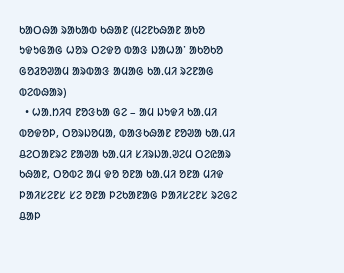ᱠᱟᱛᱷᱟ ᱨᱟᱠᱟᱵ ᱠᱷᱟᱱ (ᱢᱮᱱᱠᱷᱟᱱ ᱟᱠᱚ ᱩᱫᱩᱜᱟᱜ ᱦᱚᱨ ᱛᱮᱫᱚ ᱵᱟᱝ ᱡᱟᱦᱟᱸ ᱟᱠᱚᱠᱚ ᱜᱚᱲᱚᱣᱟᱢ ᱟᱨᱵᱟᱝ ᱟᱢᱟᱜ ᱠᱟᱹᱢᱤ ᱨᱮᱱᱟᱜ ᱵᱮᱵᱷᱟᱨ)
  • ᱦᱟᱹᱴᱤᱧ ᱱᱚᱝᱠᱟ ᱜᱮ – ᱟᱢ ᱡᱩᱫᱤ ᱠᱟᱹᱢᱤ ᱵᱚᱫᱚᱞ, ᱛᱚᱨᱡᱚᱢᱟ, ᱵᱟᱝᱠᱷᱟᱱ ᱱᱚᱣᱟ ᱠᱟᱹᱢᱤ ᱪᱮᱛᱟᱱᱨᱮ ᱱᱟᱣᱟ ᱠᱟᱹᱢᱤ ᱥᱤᱨᱡᱟᱹᱣᱮᱢ ᱛᱮᱭᱟᱨ ᱠᱷᱟᱱ, ᱛᱚᱵᱮ ᱟᱢ ᱫᱚ ᱚᱱᱟ ᱠᱟᱹᱢᱤ ᱚᱱᱟ ᱢᱤᱫ ᱞᱟᱤᱥᱮᱱᱥ ᱥᱮ ᱚᱱᱟ ᱞᱮᱠᱟᱱᱟᱜ ᱞᱟᱤᱥᱮᱱᱥ ᱨᱮᱜᱮ ᱪᱟᱞ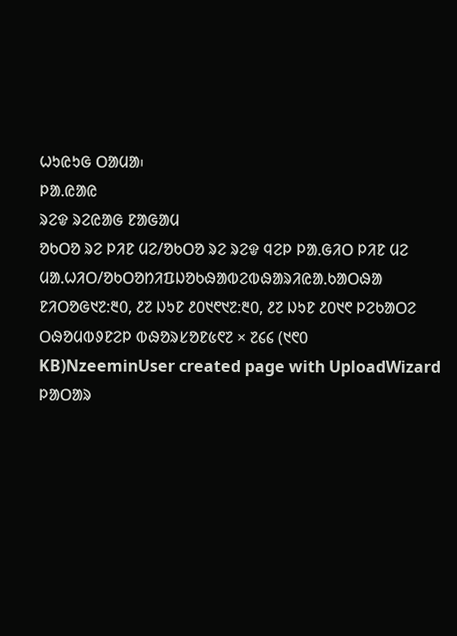ᱦᱩᱭᱩᱜ ᱛᱟᱢᱟ᱾
ᱞᱟ.ᱭᱟᱭ
ᱨᱮᱫ ᱨᱮᱭᱟᱜ ᱱᱟᱜᱟᱢ
ᱚᱠᱛᱚ ᱨᱮ ᱞᱤᱱ ᱢᱮ/ᱚᱠᱛᱚ ᱨᱮ ᱨᱮᱫ ᱧᱮᱞ ᱞᱟᱹᱜᱤᱛ ᱞᱤᱱ ᱢᱮ
ᱢᱟᱹᱦᱤᱛ/ᱚᱠᱛᱚᱴᱤᱯᱡᱚᱠᱷᱟᱵᱮᱵᱷᱟᱨᱤᱭᱟᱹᱠᱟᱛᱷᱟ
ᱱᱤᱛᱚᱜ᱑᱗:᱓᱐, ᱒᱗ ᱡᱩᱱ ᱒᱐᱑᱖᱑᱗:᱓᱐, ᱒᱗ ᱡᱩᱱ ᱒᱐᱑᱖ ᱞᱮᱠᱟᱛᱮ ᱛᱷᱚᱢᱵᱽᱱᱮᱞ ᱵᱷᱚᱨᱥᱚᱱ᱕᱖᱗ × ᱗᱔᱔ (᱑᱖᱐ KB)NzeeminUser created page with UploadWizard
ᱞᱟᱛᱟᱨ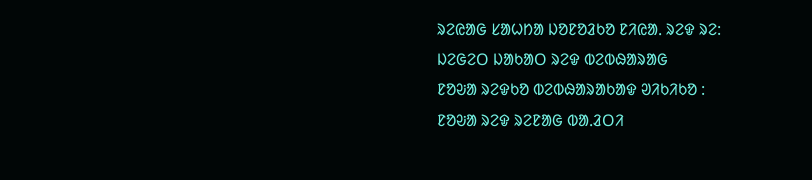ᱨᱮᱭᱟᱜ ᱥᱟᱦᱴᱟ ᱡᱚᱱᱚᱲᱠᱚ ᱱᱤᱭᱟᱹ ᱨᱮᱫ ᱨᱮ:
ᱡᱮᱜᱮᱛ ᱡᱟᱠᱟᱛ ᱨᱮᱫ ᱵᱮᱵᱷᱟᱨᱟᱜ
ᱱᱚᱶᱟ ᱨᱮᱫᱠᱚ ᱵᱮᱵᱷᱟᱨᱟᱠᱟᱫ ᱣᱤᱠᱤᱠᱚ :
ᱱᱚᱶᱟ ᱨᱮᱫ ᱨᱮᱱᱟᱜ ᱵᱟᱹᱲᱛᱤ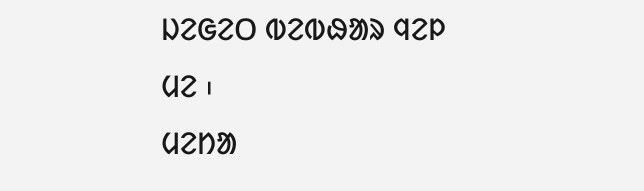ᱡᱮᱜᱮᱛ ᱵᱮᱵᱷᱟᱨ ᱧᱮᱞ ᱢᱮ ᱾
ᱢᱮᱴᱟ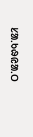ᱥᱟᱹᱠᱷᱭᱟᱹᱛ